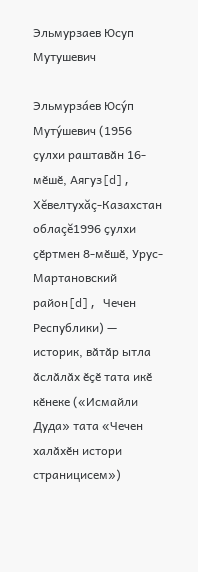Эльмурзаев Юсуп Мутушевич

Эльмурза́ев Юсу́п Муту́шевич (1956 ҫулхи раштавӑн 16-мӗшӗ, Аягуз[d], Хĕвелтухăç-Казахстан облаçĕ1996 ҫулхи ҫӗртмен 8-мӗшӗ, Урус-Мартановский район[d], Чечен Республики) — историк, вӑтӑр ытла ӑслӑлӑх ӗҫӗ тата икӗ кӗнеке («Исмайли Дуда» тата «Чечен халӑхӗн истори страницисем»)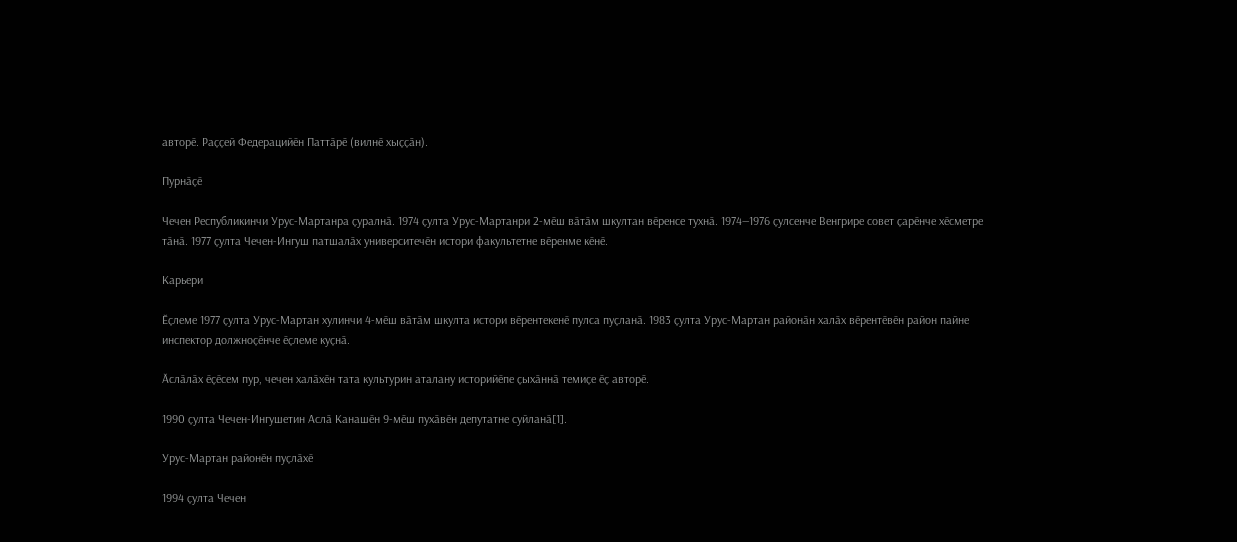авторӗ. Раҫҫей Федерацийӗн Паттӑрӗ (вилнӗ хыҫҫӑн).

Пурнӑҫӗ

Чечен Республикинчи Урус-Мартанра ҫуралнӑ. 1974 ҫулта Урус-Мартанри 2-мӗш вӑтӑм шкултан вӗренсе тухнӑ. 1974—1976 ҫулсенче Венгрире совет ҫарӗнче хӗсметре тӑнӑ. 1977 ҫулта Чечен-Ингуш патшалӑх университечӗн истори факультетне вӗренме кӗнӗ.

Карьери

Ӗҫлеме 1977 ҫулта Урус-Мартан хулинчи 4-мӗш вӑтӑм шкулта истори вӗрентекенӗ пулса пуҫланӑ. 1983 ҫулта Урус-Мартан районӑн халӑх вӗрентӗвӗн район пайне инспектор должноҫӗнче ӗҫлеме куҫнӑ.

Ӑслӑлӑх ӗҫӗсем пур, чечен халӑхӗн тата культурин аталану историйӗпе ҫыхӑннӑ темиҫе ӗҫ авторӗ.

1990 ҫулта Чечен-Ингушетин Аслӑ Канашӗн 9-мӗш пухӑвӗн депутатне суйланӑ[1].

Урус-Мартан районӗн пуҫлӑхӗ

1994 ҫулта Чечен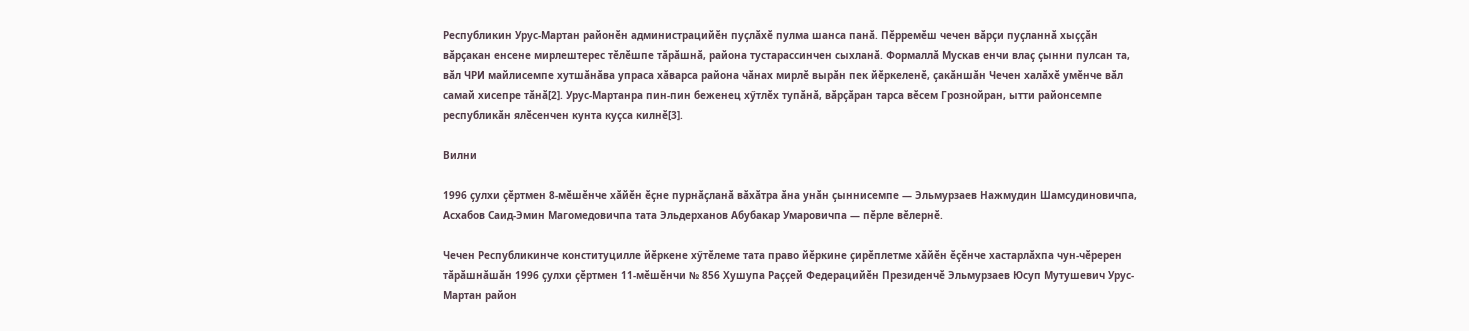Республикин Урус-Мартан районӗн администрацийӗн пуҫлӑхӗ пулма шанса панӑ. Пӗрремӗш чечен вӑрҫи пуҫланнӑ хыҫҫӑн вӑрҫакан енсене мирлештерес тӗлӗшпе тӑрӑшнӑ, района тустарассинчен сыхланӑ. Формаллӑ Мускав енчи влаҫ ҫынни пулсан та, вӑл ЧРИ майлисемпе хутшӑнӑва упраса хӑварса района чӑнах мирлӗ вырӑн пек йӗркеленӗ, ҫакӑншӑн Чечен халӑхӗ умӗнче вӑл самай хисепре тӑнӑ[2]. Урус-Мартанра пин-пин беженец хӳтлӗх тупӑнӑ, вӑрҫӑран тарса вӗсем Грознойран, ытти районсемпе республикӑн ялӗсенчен кунта куҫса килнӗ[3].

Вилни

1996 ҫулхи ҫӗртмен 8-мӗшӗнче хӑйӗн ӗҫне пурнӑҫланӑ вӑхӑтра ӑна унӑн ҫыннисемпе — Эльмурзаев Нажмудин Шамсудиновичпа, Асхабов Саид-Эмин Магомедовичпа тата Эльдерханов Абубакар Умаровичпа — пӗрле вӗлернӗ.

Чечен Республикинче конституцилле йӗркене хӳтӗлеме тата право йӗркине ҫирӗплетме хӑйӗн ӗҫӗнче хастарлӑхпа чун-чӗререн тӑрӑшнӑшӑн 1996 ҫулхи ҫӗртмен 11-мӗшӗнчи № 856 Хушупа Раҫҫей Федерацийӗн Президенчӗ Эльмурзаев Юсуп Мутушевич Урус-Мартан район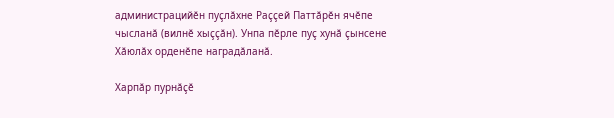администрацийӗн пуҫлӑхне Раҫҫей Паттӑрӗн ячӗпе чысланӑ (вилнӗ хыҫҫӑн). Унпа пӗрле пуҫ хунӑ ҫынсене Хӑюлӑх орденӗпе наградӑланӑ.

Харпӑр пурнӑҫӗ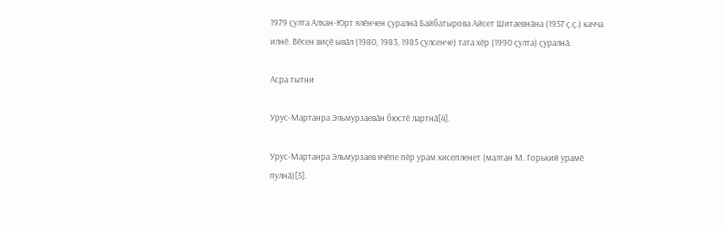1979 ҫулта Алхан-Юрт ялӗнчен ҫуралнӑ Байбатырова Айсет Шитаевнӑна (1957 ҫ.ҫ.) качча илнӗ. Вӗсен виҫӗ ывӑл (1980, 1983, 1985 ҫулсенче) тата хӗр (1990 ҫулта) ҫуралнӑ.

Асра тытни

Урус-Мартанра Эльмурзаевӑн бюстӗ лартнӑ[4].

Урус-Мартанра Эльмурзаев ячӗпе пӗр урам хисепленет (малтан М. Горький урамӗ пулнӑ)[5].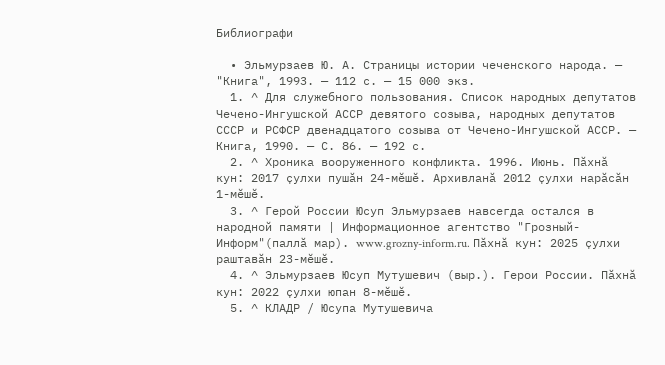Библиографи

  • Эльмурзаев Ю. А. Страницы истории чеченского народа. — "Книга", 1993. — 112 с. — 15 000 экз.
  1. ^ Для служебного пользования. Список народных депутатов Чечено-Ингушской АССР девятого созыва, народных депутатов СССР и РСФСР двенадцатого созыва от Чечено-Ингушской АССР. — Книга, 1990. — С. 86. — 192 с.
  2. ^ Хроника вооруженного конфликта. 1996. Июнь. Пӑхнӑ кун: 2017 ҫулхи пушӑн 24-мӗшӗ. Архивланӑ 2012 ҫулхи нарӑсӑн 1-мӗшӗ.
  3. ^ Герой России Юсуп Эльмурзаев навсегда остался в народной памяти | Информационное агентство "Грозный-Информ"(паллӑ мар). www.grozny-inform.ru. Пӑхнӑ кун: 2025 ҫулхи раштавӑн 23-мӗшӗ.
  4. ^ Эльмурзаев Юсуп Мутушевич (выр.). Герои России. Пӑхнӑ кун: 2022 ҫулхи юпан 8-мӗшӗ.
  5. ^ КЛАДР / Юсупа Мутушевича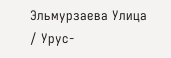Эльмурзаева Улица / Урус-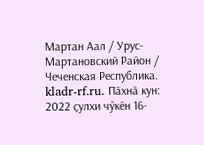Мартан Аал / Урус-Мартановский Район / Чеченская Республика. kladr-rf.ru. Пӑхнӑ кун: 2022 ҫулхи чӳкӗн 16-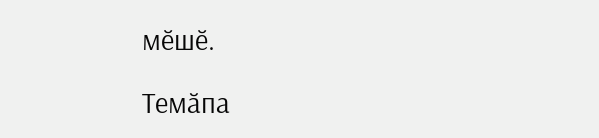мӗшӗ.

Темӑпа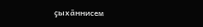ҫыхӑннисем